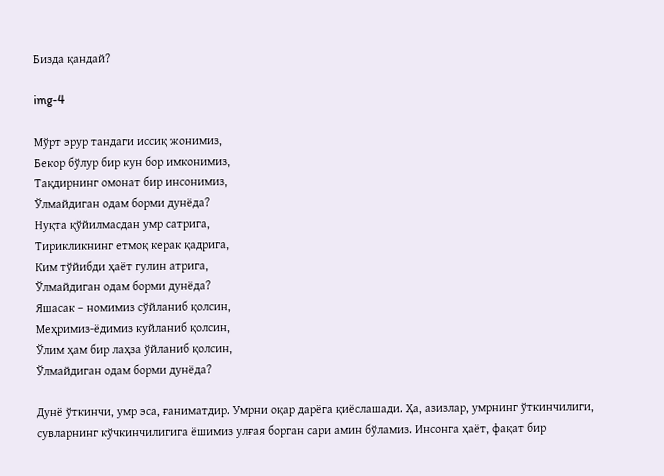Бизда қандай?

img-4

Мўрт эрур тандаги иссиқ жонимиз,
Бекор бўлур бир кун бор имконимиз,
Тақдирнинг омонат бир инсонимиз,
Ўлмайдиган одам борми дунёда?
Нуқта қўйилмасдан умр сатрига,
Тирикликнинг етмоқ керак қадрига,
Ким тўйибди ҳаёт гулин атрига,
Ўлмайдиган одам борми дунёда?
Яшасак – номимиз сўйланиб қолсин,
Меҳримиз-ёдимиз куйланиб қолсин,
Ўлим ҳам бир лаҳза ўйланиб қолсин,
Ўлмайдиган одам борми дунёда?

Дунё ўткинчи, умр эса, ғаниматдир. Умрни оқар дарёга қиёслашади. Ҳа, азизлар, умрнинг ўткинчилиги, сувларнинг кўчкинчилигига ёшимиз улғая борган сари амин бўламиз. Инсонга ҳаёт, фақат бир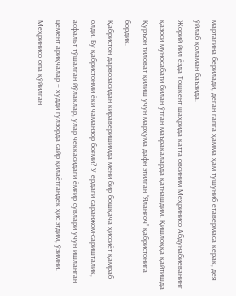мартагина берилади, деган гапга ҳамма ҳам тушуниб етавермаса керак, дея ўйлаб қоламан баъзида.
Жорий йил ёзда Тошкент шаҳрида катта овсиним Меҳринисо Абдунабиеванинг қазоси муносабати билан ўтган маъракаларда қатнашдим. Қишлоққа қайтишда Қуръон тиловат қилиш учун марҳума дафн этилган “Яланғоч” қабристонига бордик.
Қабристон дарвозасидан кираверишимда мени бир бошқача ҳиссиёт қамраб олди. Бу қабристонми ёки чаманзор боғми? У ердаги саранжом-саришталик, асфальт тўшалган йўлаклар, улар чеккасидаги ёмғир сувлари учун ишланган цемент ариқчалар – худди гулзорда сайр қилаётгандек ҳис этдим, ўзимни.
Меҳринисо опа қўйилган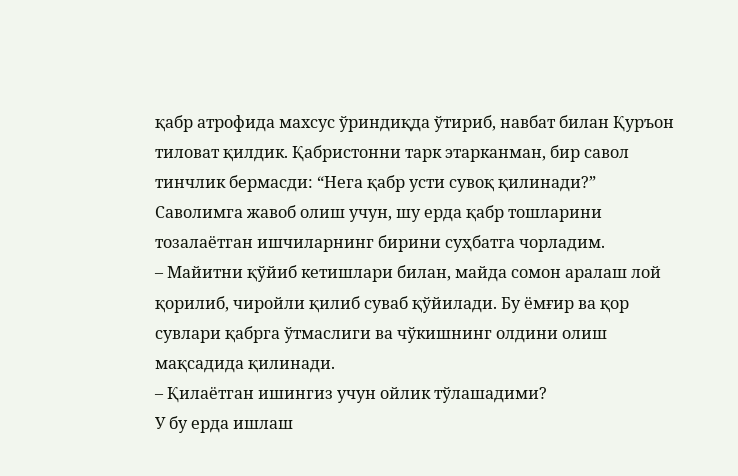қабр атрофида махсус ўриндиқда ўтириб, навбат билан Қуръон тиловат қилдик. Қабристонни тарк этарканман, бир савол тинчлик бермасди: “Нега қабр усти сувоқ қилинади?”
Саволимга жавоб олиш учун, шу ерда қабр тошларини тозалаётган ишчиларнинг бирини суҳбатга чорладим.
– Майитни қўйиб кетишлари билан, майда сомон аралаш лой қорилиб, чиройли қилиб суваб қўйилади. Бу ёмғир ва қор сувлари қабрга ўтмаслиги ва чўкишнинг олдини олиш мақсадида қилинади.
– Қилаётган ишингиз учун ойлик тўлашадими?
У бу ерда ишлаш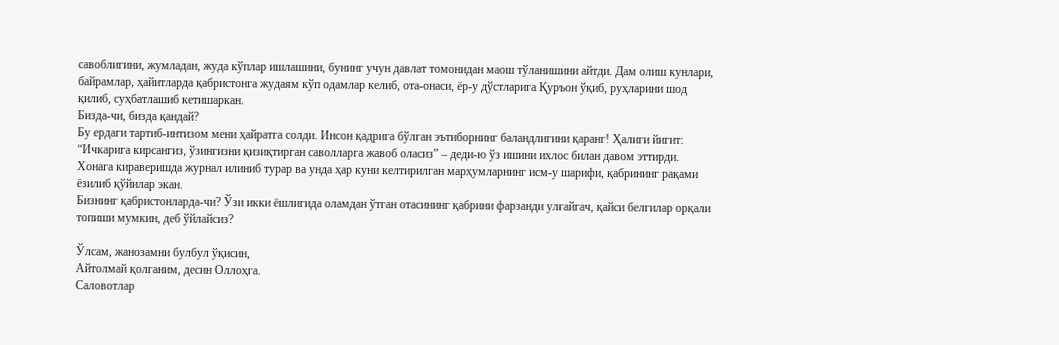савоблигини, жумладан, жуда кўплар ишлашини, бунинг учун давлат томонидан маош тўланишини айтди. Дам олиш кунлари, байрамлар, ҳайитларда қабристонга жудаям кўп одамлар келиб, ота-онаси, ёр-у дўстларига Қуръон ўқиб, руҳларини шод қилиб, суҳбатлашиб кетишаркан.
Бизда-чи, бизда қандай?
Бу ердаги тартиб-интизом мени ҳайратга солди. Инсон қадрига бўлган эътиборнинг баландлигини қаранг! Ҳалиги йигит: “Ичкарига кирсангиз, ўзингизни қизиқтирган саволларга жавоб оласиз” – деди-ю ўз ишини ихлос билан давом эттирди.
Хонага кираверишда журнал илиниб турар ва унда ҳар куни келтирилган марҳумларнинг исм-у шарифи, қабрининг рақами ёзилиб қўйилар экан.
Бизнинг қабристонларда-чи? Ўзи икки ёшлигида оламдан ўтган отасининг қабрини фарзанди улғайгач, қайси белгилар орқали топиши мумкин, деб ўйлайсиз?

Ўлсам, жанозамни булбул ўқисин,
Айтолмай қолганим, десин Оллоҳга.
Саловотлар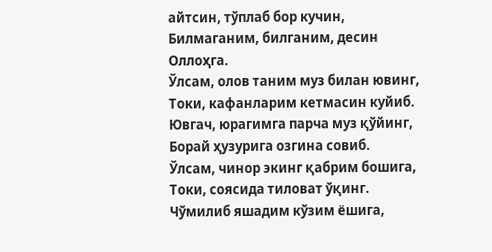айтсин, тўплаб бор кучин,
Билмаганим, билганим, десин Оллоҳга.
Ўлсам, олов таним муз билан ювинг,
Токи, кафанларим кетмасин куйиб.
Ювгач, юрагимга парча муз қўйинг,
Борай ҳузурига озгина совиб.
Ўлсам, чинор экинг қабрим бошига,
Токи, соясида тиловат ўқинг.
Чўмилиб яшадим кўзим ёшига,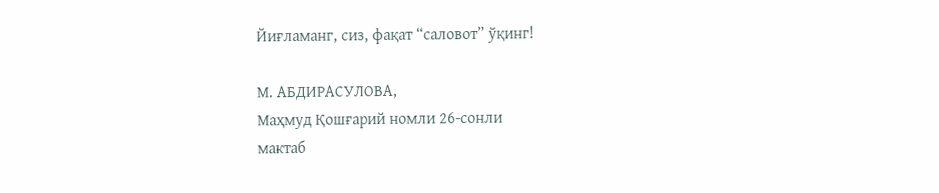Йиғламанг, сиз, фақат “саловот” ўқинг!

М. АБДИРАСУЛОВА,
Маҳмуд Қошғарий номли 26-сонли
мактаб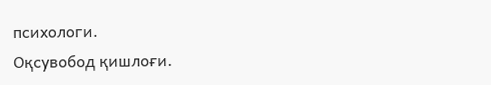психологи.
Оқсувобод қишлоғи.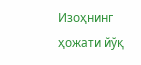Изоҳнинг ҳожати йўқ